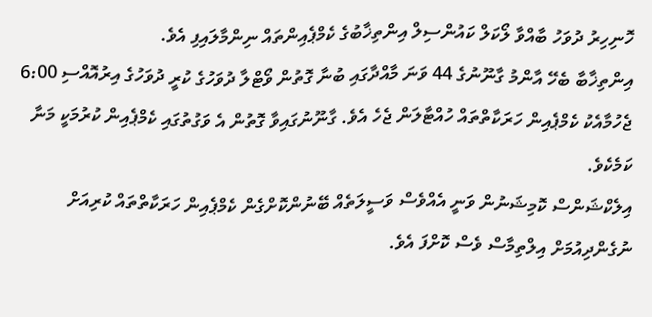ހޮނިހިރު ދުވަހު ބާއްވާ ލޯކަލް ކައުންސިލް އިންތިޚާބުގެ ކެމްޕެއިންތައް ނިންމާލައިފި އެވެ.
އިންތިޚާބާ ބެހޭ އާންމު ގާނޫނުގެ 44 ވަނަ މާއްދާގައި ބުނާ ގޮތުން ވޯޓްލާ ދުވަހުގެ ކުރީ ދުވަހުގެ އިރުއޮއްސި 6:00 ޖެހުމާއެކު ކެމްޕެއިން ހަރަކާތްތައް ހުއްޓާލަން ޖެހެ އެވެ. ގާނޫނުގައިވާ ގޮތުން އެ ވަގުތުގައި ކެމްޕެއިން ކުރުމަކީ މަނާ ކަމެކެވެ.
އިލެކްޝަންސް ކޮމިޝަނުން ވަނީ އެއްވެސް ވަސީލަތެއް ބޭނުންކޮށްގެން ކެމްޕެއިން ހަރަކާތްތައް ކުރިއަށް ނުގެންދިއުމަށް އިލްތިމާސް ވެސް ކޮށްފަ އެވެ.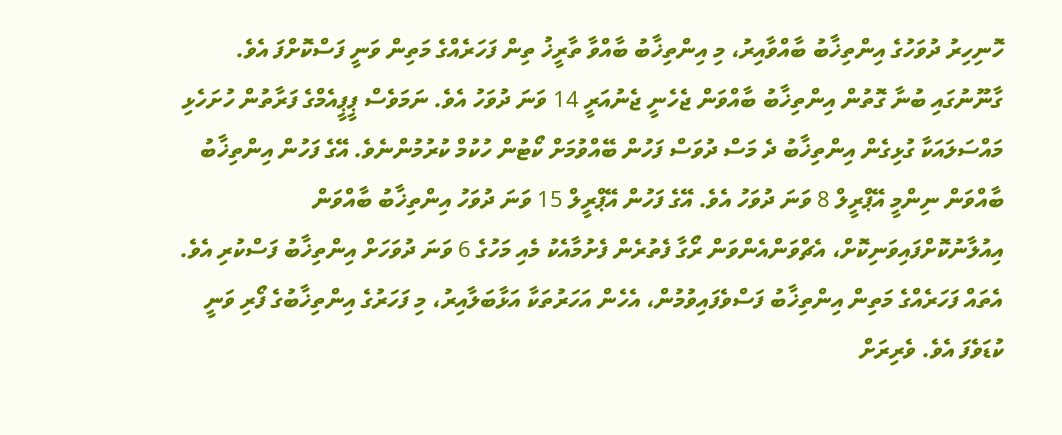ހޮނިހިރު ދުވަހުގެ އިންތިޚާބު ބާއްވާއިރު، މި އިންތިޚާބު ބާއްވާ ތާރީޚު ތިން ފަހަރެއްގެ މަތިން ވަނީ ފަސްކޮށްފަ އެވެ. ގާނޫނުގައި ބުނާ ގޮތުން އިންތިޚާބު ބާއްވަން ޖެހެނީ ޖެނުއަރީ 14 ވަނަ ދުވަހު އެވެ. ނަމަވެސް ޕީޕީއެމްގެ ފަރާތުން ހުށަހެޅި މައްސަލައަކާ ގުޅިގެން އިންތިޚާބު ދެ މަސް ދުވަސް ފަހުން ބޭއްވުމަށް ކޯޓުން ހުކުމް ކުރުމުންނެވެ. އޭގެ ފަހުން އިންތިޚާބު ބާއްވަން ނިންމީ އޭޕްރީލް 8 ވަނަ ދުވަހު އެވެ. އޭގެ ފަހުން އޭޕްރީލް 15 ވަނަ ދުވަހު އިންތިޚާބު ބާއްވަން އިއުލާނުކޮށްފައިވަނިކޮށް، އެޗްވަންއެންވަން ރޯގާ ފެތުރެން ފެށުމާއެކު މެއި މަހުގެ 6 ވަނަ ދުވަހަށް އިންތިޚާބު ފަސްކުރި އެވެ.
އެތައް ފަހަރެއްގެ މަތިން އިންތިޚާބު ފަސްވެފައިވުމުން، އެހެން އަހަރުތަކާ އަޅާބަލާއިރު، މި ފަހަރުގެ އިންތިޚާބުގެ ފޯރި ވަނީ ކުޑަވެފަ އެވެ. ވެރިރަށް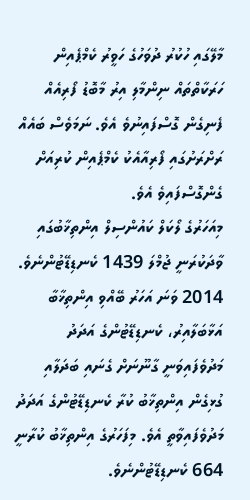މާލޭގައި ހުކުރު ދުވަހުގެ ހަވީރު ކެމްޕެއިން ހަރަކާތްތައް ނިންމާލި އިރު މާބޮޑު ފޯރިއެއް ފެނިގެން ގޮސްފައިނުވެ އެވެ. ނަމަވެސް ބައެއް ރަށްރަށުގައި ފޯރިއާއެކު ކެމްޕެއިން ކުރިއަށް ގެންގޮސްފައިވެ އެވެ.
މިއަހަރުގެ ލޯކަލް ކައުންސިލް އިންތިޚާބުގައި ވާދަކުރަނީ ޖުމްލަ 1439 ކެނޑިޑޭޓުންނެވެ. 2014 ވަނަ އަހަރު ބޭއްވި އިންތިޚާބާ އަޅާބަލާއިރު، ކެނޑިޑޭޓުންގެ އަދަދު މަދުވެފައިވަނީ ގާނޫނަށް ގެނައި ބަދަލާއި ގުޅިގެން އިންތިޚާބު ކުރާ ކެނޑިޑޭޓުންގެ އަދަދު މަދުވެފައިވާތީ އެވެ. މިފަހަރުގެ އިންތިޚާބު ކުރާނީ 664 ކެނޑިޑޭޓުންނެވެ.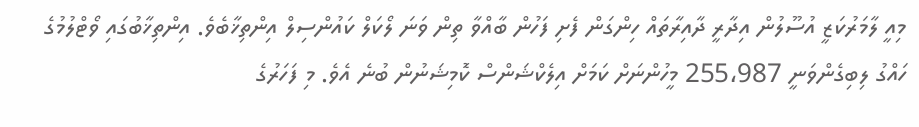މިއީ ލާމަރުކަޒީ އުސޫލުން އިދާރީ ދާއިރާތައް ހިންގަން ފެށި ފަހުން ބާއްވާ ތިން ވަނަ ލޯކަލް ކައުންސިލް އިންތިޚާބެވެ. އިންތިޚާބުގައި ވޯޓްލުމުގެ ހައްގު ލިބިގެންވަނީ 255،987 މީހުންނަށް ކަމަށް އިލެކްޝަންސް ކޮމިޝަނުން ބުނެ އެވެ. މި ފަހަރުގެ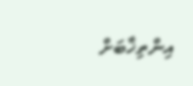އިންތިޚާބަށް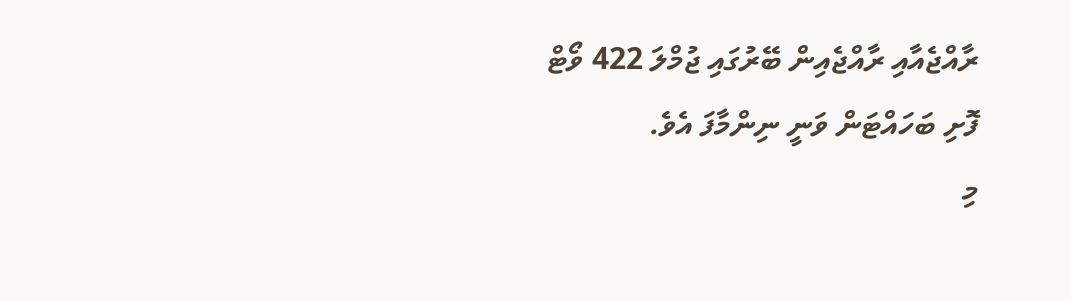ރާއްޖެއާއި ރާއްޖެއިން ބޭރުގައި ޖުމްލަ 422 ވޯޓް ފޮށި ބަހައްޓަން ވަނީ ނިންމާފަ އެވެ.
މި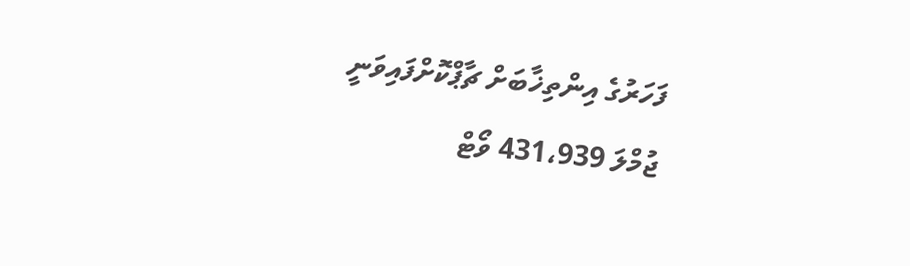ފަހަރުގެ އިންތިޚާބަށް ޗާޕްކޮށްފައިވަނީ ޖުމްލަ 431،939 ވޯޓް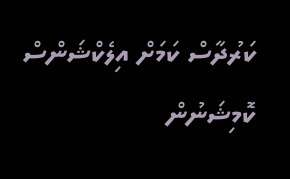ކަރުދާސް ކަމަށް އިލެކްޝަންސް ކޮމިޝަނުން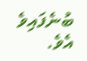ބުނެފައިވެ އެވެ.